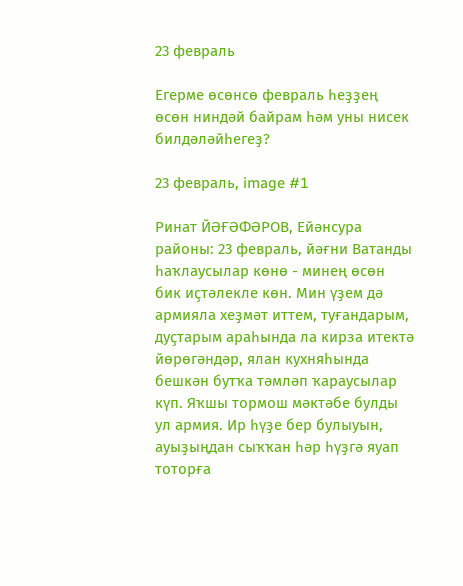23 февраль

Егерме өсөнсө февраль һеҙҙең өсөн ниндәй байрам һәм уны нисек билдәләйһегеҙ?

23 февраль, image #1

Ринат ЙӘҒӘФӘРОВ, Ейәнсура районы: 23 февраль, йәғни Ватанды һаҡлаусылар көнө - минең өсөн бик иҫтәлекле көн. Мин үҙем дә армияла хеҙмәт иттем, туғандарым, дуҫтарым араһында ла кирза итектә йөрөгәндәр, ялан кухняһында бешкән бутҡа тәмләп ҡараусылар күп. Яҡшы тормош мәктәбе булды ул армия. Ир һүҙе бер булыуын, ауыҙыңдан сыҡҡан һәр һүҙгә яуап тоторға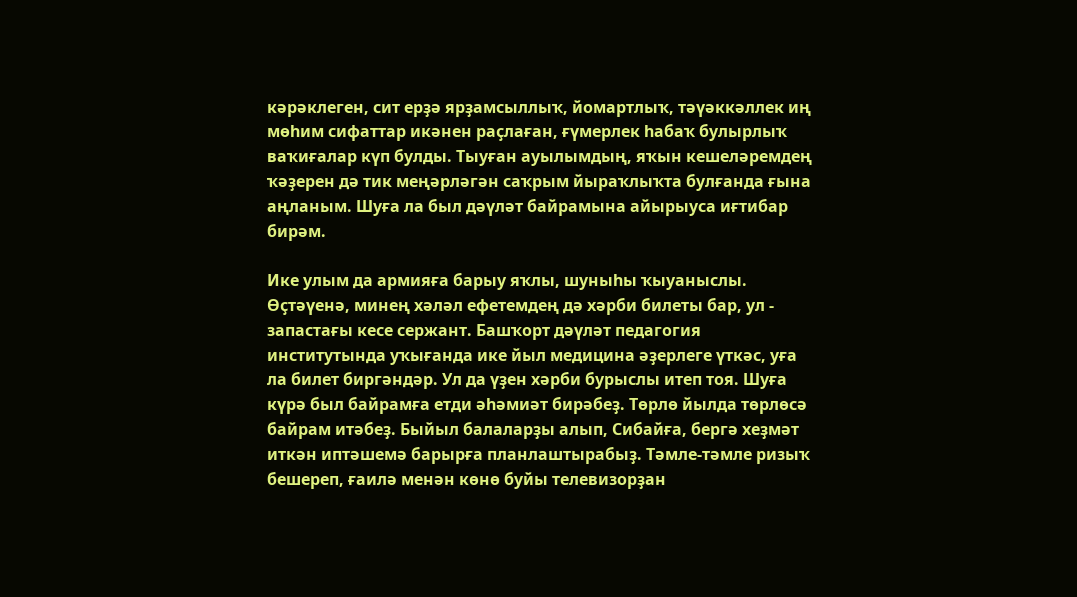кәрәклеген, сит ерҙә ярҙамсыллыҡ, йомартлыҡ, тәүәккәллек иң мөһим сифаттар икәнен раҫлаған, ғүмерлек һабаҡ булырлыҡ ваҡиғалар күп булды. Тыуған ауылымдың, яҡын кешеләремдең ҡәҙерен дә тик меңәрләгән саҡрым йыраҡлыҡта булғанда ғына аңланым. Шуға ла был дәүләт байрамына айырыуса иғтибар бирәм.

Ике улым да армияға барыу яҡлы, шуныһы ҡыуаныслы. Өҫтәүенә, минең хәләл ефетемдең дә хәрби билеты бар, ул - запастағы кесе сержант. Башҡорт дәүләт педагогия институтында уҡығанда ике йыл медицина әҙерлеге үткәс, уға ла билет биргәндәр. Ул да үҙен хәрби бурыслы итеп тоя. Шуға күрә был байрамға етди әһәмиәт бирәбеҙ. Төрлө йылда төрлөсә байрам итәбеҙ. Быйыл балаларҙы алып, Сибайға, бергә хеҙмәт иткән иптәшемә барырға планлаштырабыҙ. Тәмле-тәмле ризыҡ бешереп, ғаилә менән көнө буйы телевизорҙан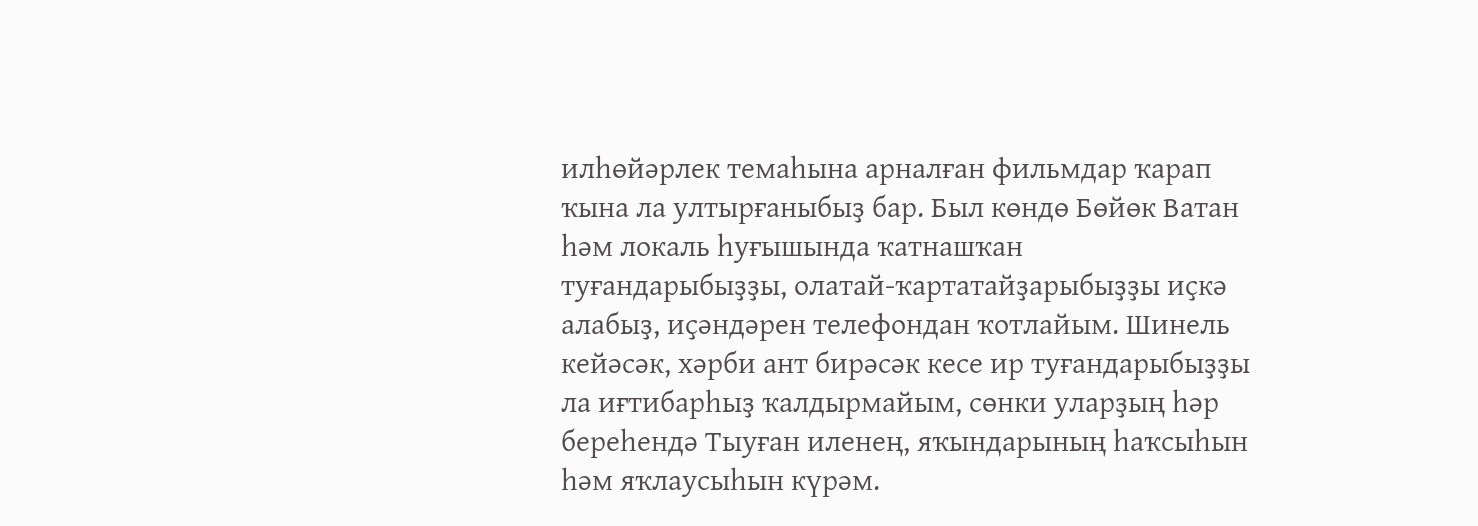илһөйәрлек темаһына арналған фильмдар ҡарап ҡына ла ултырғаныбыҙ бар. Был көндө Бөйөк Ватан һәм локаль һуғышында ҡатнашҡан туғандарыбыҙҙы, олатай-ҡартатайҙарыбыҙҙы иҫкә алабыҙ, иҫәндәрен телефондан ҡотлайым. Шинель кейәсәк, хәрби ант бирәсәк кесе ир туғандарыбыҙҙы ла иғтибарһыҙ ҡалдырмайым, сөнки уларҙың һәр береһендә Тыуған иленең, яҡындарының һаҡсыһын һәм яҡлаусыһын күрәм.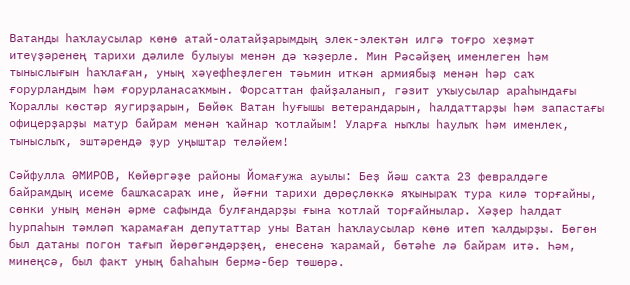Ватанды һаҡлаусылар көнө атай-олатайҙарымдың элек-электән илгә тоғро хеҙмәт итеүҙәренең тарихи дәлиле булыуы менән дә ҡәҙерле. Мин Рәсәйҙең именлеген һәм тыныслығын һаҡлаған, уның хәүефһеҙлеген тәьмин иткән армиябыҙ менән һәр саҡ ғорурландым һәм ғорурланасаҡмын. Форсаттан файҙаланып, гәзит уҡыусылар араһындағы Ҡораллы көстәр яугирҙарын, Бөйөк Ватан һуғышы ветерандарын, һалдаттарҙы һәм запастағы офицерҙарҙы матур байрам менән ҡайнар ҡотлайым! Уларға ныҡлы һаулыҡ һәм именлек, тыныслыҡ, эштәрендә ҙур уңыштар теләйем!

Сәйфулла ӘМИРОВ, Көйөргәҙе районы Йомағужа ауылы: Беҙ йәш саҡта 23 февралдәге байрамдың исеме башҡасараҡ ине, йәғни тарихи дөрөҫлөккә яҡыныраҡ тура килә торғайны, сөнки уның менән әрме сафында булғандарҙы ғына ҡотлай торғайнылар. Хәҙер һалдат һурпаһын тәмләп ҡарамаған депутаттар уны Ватан һаҡлаусылар көнө итеп ҡалдырҙы. Бөгөн был датаны погон тағып йөрөгәндәрҙең, енесенә ҡарамай, бөтәһе лә байрам итә. Һәм, минеңсә, был факт уның баһаһын бермә-бер төшөрә.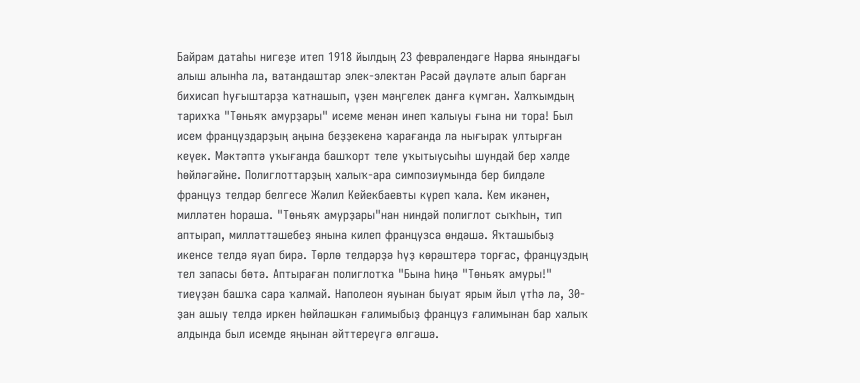Байрам датаһы нигеҙе итеп 1918 йылдың 23 февралендәге Нарва янындағы алыш алынһа ла, ватандаштар элек-электән Рәсәй дәүләте алып барған бихисап һуғыштарҙа ҡатнашып, үҙен мәңгелек данға күмгән. Халҡымдың тарихҡа "Төньяҡ амурҙары" исеме менән инеп ҡалыуы ғына ни тора! Был исем француздарҙың аңына беҙҙекенә ҡарағанда ла нығыраҡ ултырған кеүек. Мәктәптә уҡығанда башҡорт теле уҡытыусыһы шундай бер хәлде һөйләгәйне. Полиглоттарҙың халыҡ-ара симпозиумында бер билдәле француз телдәр белгесе Жәлил Кейекбаевты күреп ҡала. Кем икәнен, милләтен һораша. "Төньяҡ амурҙары"нан ниндәй полиглот сыҡһын, тип аптырап, милләттәшебеҙ янына килеп французса өндәшә. Яҡташыбыҙ икенсе телдә яуап бирә. Төрлө телдәрҙә һүҙ көрәштерә торғас, француздың тел запасы бөтә. Аптыраған полиглотҡа "Бына һиңә "Төньяҡ амуры!" тиеүҙән башҡа сара ҡалмай. Наполеон яуынан быуат ярым йыл үтһә лә, 30-ҙан ашыу телдә иркен һөйләшкән ғалимыбыҙ француз ғалимынан бар халыҡ алдында был исемде яңынан әйттереүгә өлгәшә.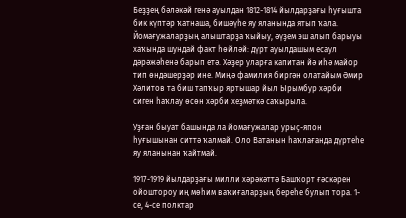Беҙҙең бәләкәй генә ауылдан 1812-1814 йылдарҙағы һуғышта бик күптәр ҡатнаша, бишәүһе яу яланында ятып ҡала. Йомағужаларҙың алыштарҙа ҡыйыу, әүҙем эш алып барыуы хаҡында шундай факт һөйләй: дүрт ауылдашым есаул дәрәжәһенә барып етә. Хәҙер уларға капитан йә иһә майор тип өндәшерҙәр ине. Миңә фамилия биргән олатайым Әмир Хәлитов та биш тапҡыр яртышар йыл Ырымбур хәрби сиген һаҡлау өсөн хәрби хеҙмәткә саҡырыла.

Уҙған быуат башында ла йомағужалар урыҫ-япон һуғышынан ситтә ҡалмай. Оло Ватанын һаҡлағанда дүртеһе яу яланынан ҡайтмай.

1917-1919 йылдарҙағы милли хәрәкәттә Башҡорт ғәскәрен ойоштороу иң мөһим ваҡиғаларҙың береһе булып тора. 1-се, 4-се полктар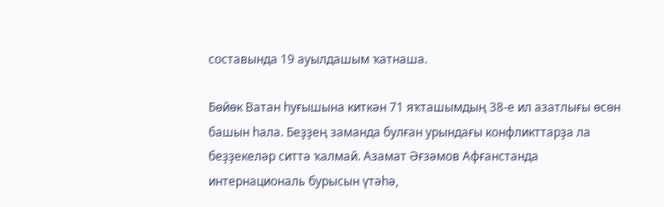составында 19 ауылдашым ҡатнаша.

Бөйөк Ватан һуғышына киткән 71 яҡташымдың 38-е ил азатлығы өсөн башын һала. Беҙҙең заманда булған урындағы конфликттарҙа ла беҙҙекеләр ситтә ҡалмай. Азамат Әғзәмов Афғанстанда интернациональ бурысын үтәһә,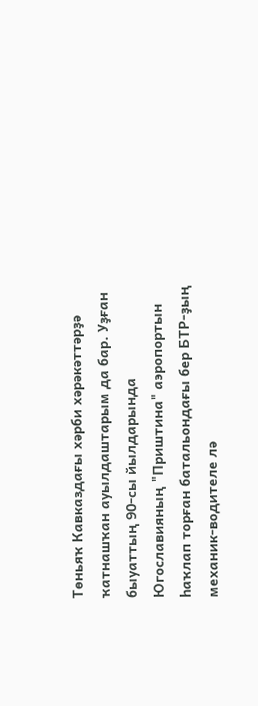Төньяҡ Кавказдағы хәрби хәрәкәттәрҙә ҡатнашҡан ауылдаштарым да бар. Уҙған быуаттың 90-сы йылдарында Югославияның "Приштина" аэропортын һаҡлап торған батальондағы бер БТР-ҙың механик-водителе лә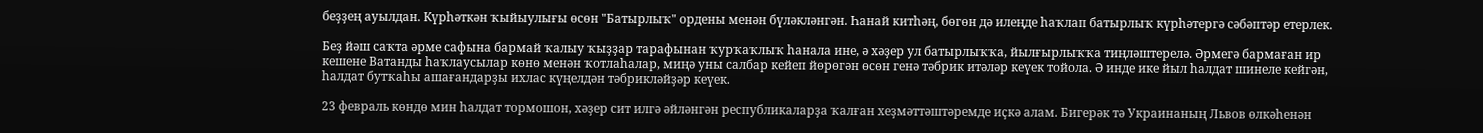беҙҙең ауылдан. Күрһәткән ҡыйыулығы өсөн "Батырлыҡ" ордены менән бүләкләнгән. Һанай китһәң, бөгөн дә илеңде һаҡлап батырлыҡ күрһәтергә сәбәптәр етерлек.

Беҙ йәш саҡта әрме сафына бармай ҡалыу ҡыҙҙар тарафынан ҡурҡаҡлыҡ һанала ине, ә хәҙер ул батырлыҡҡа, йылғырлыҡҡа тиңләштерелә. Әрмегә бармаған ир кешене Ватанды һаҡлаусылар көнө менән ҡотлаһалар, миңә уны салбар кейеп йөрөгән өсөн генә тәбрик итәләр кеүек тойола. Ә инде ике йыл һалдат шинеле кейгән, һалдат бутҡаһы ашағандарҙы ихлас күңелдән тәбрикләйҙәр кеүек.

23 февраль көндө мин һалдат тормошон, хәҙер сит илгә әйләнгән республикаларҙа ҡалған хеҙмәттәштәремде иҫкә алам. Бигерәк тә Украинаның Львов өлкәһенән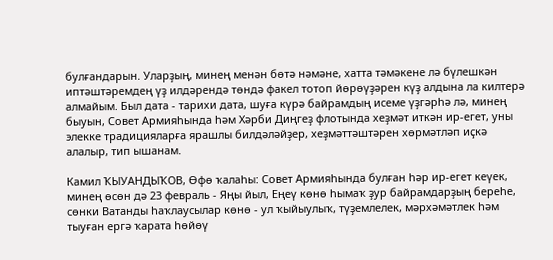булғандарын. Уларҙың, минең менән бөтә нәмәне, хатта тәмәкене лә бүлешкән иптәштәремдең үҙ илдәрендә төндә факел тотоп йөрөүҙәрен күҙ алдына ла килтерә алмайым. Был дата - тарихи дата, шуға күрә байрамдың исеме үҙгәрһә лә, минең быуын, Совет Армияһында һәм Хәрби Диңгеҙ флотында хеҙмәт иткән ир-егет, уны элекке традицияларға ярашлы билдәләйҙер, хеҙмәттәштәрен хөрмәтләп иҫкә алалыр, тип ышанам.

Камил ҠЫУАНДЫҠОВ, Өфө ҡалаһы: Совет Армияһында булған һәр ир-егет кеүек, минең өсөн дә 23 февраль - Яңы йыл, Еңеү көнө һымаҡ ҙур байрамдарҙың береһе, сөнки Ватанды һаҡлаусылар көнө - ул ҡыйыулыҡ, түҙемлелек, мәрхәмәтлек һәм тыуған ергә ҡарата һөйөү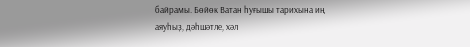байрамы. Бөйөк Ватан һуғышы тарихына иң аяуһыҙ, дәһшәтле, хәл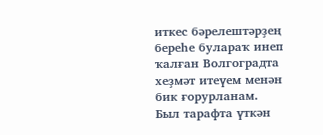иткес бәрелештәрҙең береһе булараҡ инеп ҡалған Волгоградта хеҙмәт итеүем менән бик ғорурланам. Был тарафта үткән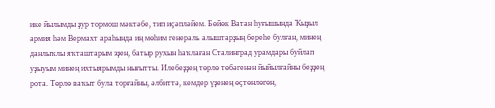ике йылымды ҙур тормош мәктәбе, тип иҫәпләйем. Бөйөк Ватан һуғышында Ҡыҙыл армия һәм Вермахт араһында иң мөһим генераль алыштарҙың береһе булған, минең данлыҡлы яҡташтарым эҙен, батыр рухын һаҡлаған Сталинград урамдары буйлап уҙыуым минең ихтыярымды нығытты. Илебеҙҙең төрлө төбәгенән йыйылғайны беҙҙең рота. Төрлө ваҡыт була торғайны, әлбиттә, кемдер үҙенең өҫтөнлөгөн,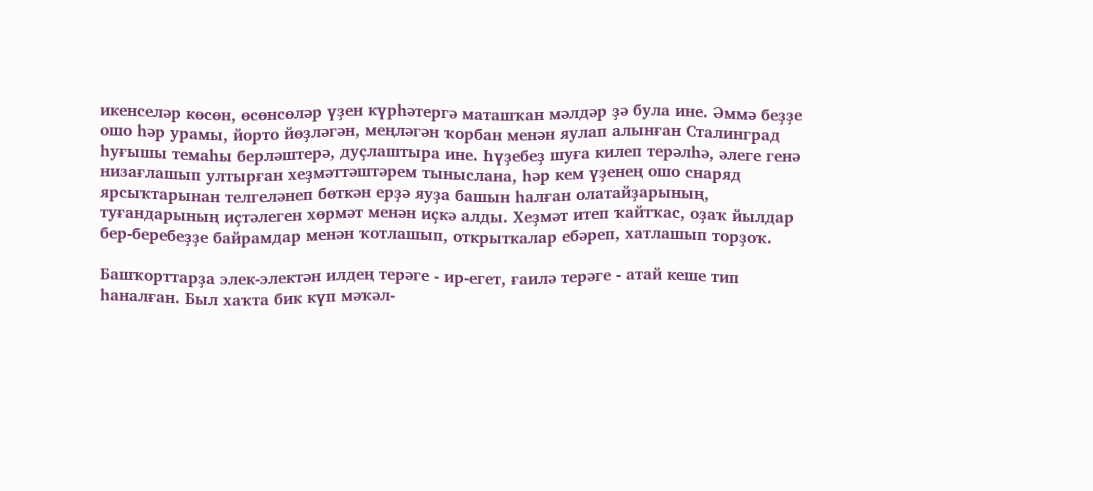икенселәр көсөн, өсөнсөләр үҙен күрһәтергә маташҡан мәлдәр ҙә була ине. Әммә беҙҙе ошо һәр урамы, йорто йөҙләгән, меңләгән ҡорбан менән яулап алынған Сталинград һуғышы темаһы берләштерә, дуҫлаштыра ине. Һүҙебеҙ шуға килеп терәлһә, әлеге генә низағлашып ултырған хеҙмәттәштәрем тыныслана, һәр кем үҙенең ошо снаряд ярсыҡтарынан телгеләнеп бөткән ерҙә яуҙа башын һалған олатайҙарының, туғандарының иҫтәлеген хөрмәт менән иҫкә алды. Хеҙмәт итеп ҡайтҡас, оҙаҡ йылдар бер-беребеҙҙе байрамдар менән ҡотлашып, открыткалар ебәреп, хатлашып торҙоҡ.

Башҡорттарҙа элек-электән илдең терәге - ир-егет, ғаилә терәге - атай кеше тип һаналған. Был хаҡта бик күп мәҡәл-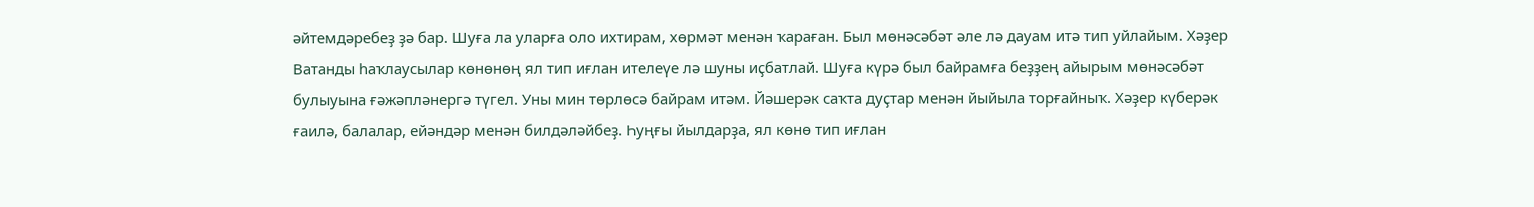әйтемдәребеҙ ҙә бар. Шуға ла уларға оло ихтирам, хөрмәт менән ҡараған. Был мөнәсәбәт әле лә дауам итә тип уйлайым. Хәҙер Ватанды һаҡлаусылар көнөнөң ял тип иғлан ителеүе лә шуны иҫбатлай. Шуға күрә был байрамға беҙҙең айырым мөнәсәбәт булыуына ғәжәпләнергә түгел. Уны мин төрлөсә байрам итәм. Йәшерәк саҡта дуҫтар менән йыйыла торғайныҡ. Хәҙер күберәк ғаилә, балалар, ейәндәр менән билдәләйбеҙ. Һуңғы йылдарҙа, ял көнө тип иғлан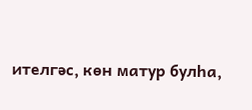ителгәс, көн матур булһа,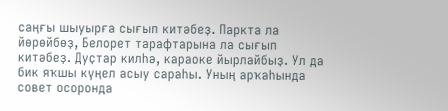саңғы шыуырға сығып китәбеҙ. Паркта ла йөрөйбөҙ, Белорет тарафтарына ла сығып китәбеҙ. Дуҫтар килһә, караоке йырлайбыҙ. Ул да бик яҡшы күңел асыу сараһы. Уның арҡаһында совет осоронда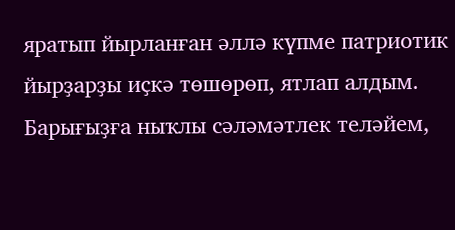яратып йырланған әллә күпме патриотик йырҙарҙы иҫкә төшөрөп, ятлап алдым. Барығыҙға ныҡлы сәләмәтлек теләйем,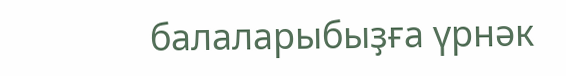балаларыбыҙға үрнәк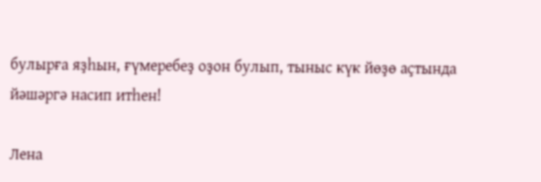булырға яҙһын, ғүмеребеҙ оҙон булып, тыныс күк йөҙө аҫтында йәшәргә насип итһен!

Лена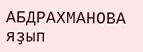АБДРАХМАНОВА яҙып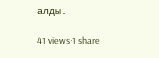алды.

41 views·1 share